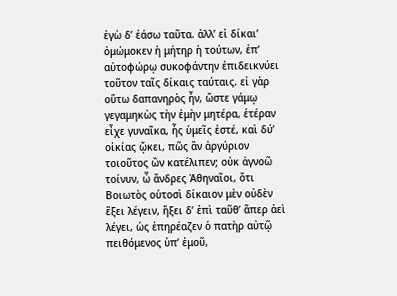ἐγὼ δʼ ἐάσω ταῦτα. ἀλλʼ εἰ δίκαιʼ ὀμώμοκεν ἡ μήτηρ ἡ τούτων, ἐπʼ αὐτοφώρῳ συκοφάντην ἐπιδεικνύει τοῦτον ταῖς δίκαις ταύταις. εἰ γὰρ οὕτω δαπανηρὸς ἦν, ὥστε γάμῳ γεγαμηκὼς τὴν ἐμὴν μητέρα, ἑτέραν εἶχε γυναῖκα, ἧς ὑμεῖς ἐστέ, καὶ δύʼ οἰκίας ᾤκει, πῶς ἂν ἀργύριον τοιοῦτος ὢν κατέλιπεν; οὐκ ἀγνοῶ τοίνυν, ὦ ἄνδρες Ἀθηναῖοι, ὅτι Βοιωτὸς οὑτοσὶ δίκαιον μὲν οὐδὲν ἕξει λέγειν, ἥξει δʼ ἐπὶ ταῦθʼ ἅπερ ἀεὶ λέγει, ὡς ἐπηρέαζεν ὁ πατὴρ αὐτῷ πειθόμενος ὑπʼ ἐμοῦ,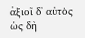ἀξιοῖ δʼ αὐτὸς ὡς δὴ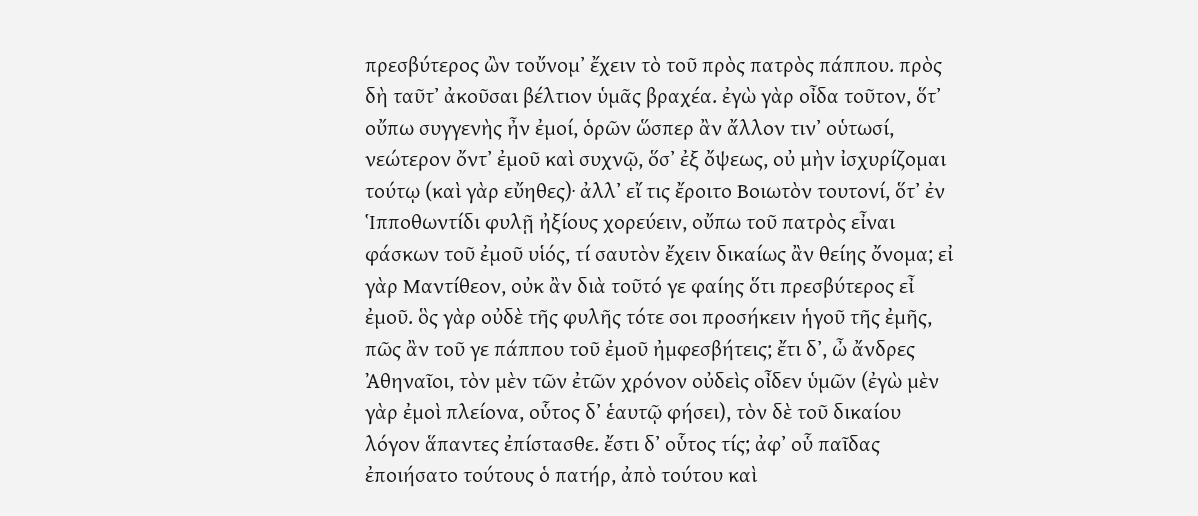πρεσβύτερος ὢν τοὔνομʼ ἔχειν τὸ τοῦ πρὸς πατρὸς πάππου. πρὸς δὴ ταῦτʼ ἀκοῦσαι βέλτιον ὑμᾶς βραχέα. ἐγὼ γὰρ οἶδα τοῦτον, ὅτʼ οὔπω συγγενὴς ἦν ἐμοί, ὁρῶν ὥσπερ ἂν ἄλλον τινʼ οὑτωσί, νεώτερον ὄντʼ ἐμοῦ καὶ συχνῷ, ὅσʼ ἐξ ὄψεως, οὐ μὴν ἰσχυρίζομαι τούτῳ (καὶ γὰρ εὔηθες)· ἀλλʼ εἴ τις ἔροιτο Βοιωτὸν τουτονί, ὅτʼ ἐν Ἱπποθωντίδι φυλῇ ἠξίους χορεύειν, οὔπω τοῦ πατρὸς εἶναι φάσκων τοῦ ἐμοῦ υἱός, τί σαυτὸν ἔχειν δικαίως ἂν θείης ὄνομα; εἰ γὰρ Μαντίθεον, οὐκ ἂν διὰ τοῦτό γε φαίης ὅτι πρεσβύτερος εἶ ἐμοῦ. ὃς γὰρ οὐδὲ τῆς φυλῆς τότε σοι προσήκειν ἡγοῦ τῆς ἐμῆς, πῶς ἂν τοῦ γε πάππου τοῦ ἐμοῦ ἠμφεσβήτεις; ἔτι δʼ, ὦ ἄνδρες Ἀθηναῖοι, τὸν μὲν τῶν ἐτῶν χρόνον οὐδεὶς οἶδεν ὑμῶν (ἐγὼ μὲν γὰρ ἐμοὶ πλείονα, οὗτος δʼ ἑαυτῷ φήσει), τὸν δὲ τοῦ δικαίου λόγον ἅπαντες ἐπίστασθε. ἔστι δʼ οὗτος τίς; ἀφʼ οὗ παῖδας ἐποιήσατο τούτους ὁ πατήρ, ἀπὸ τούτου καὶ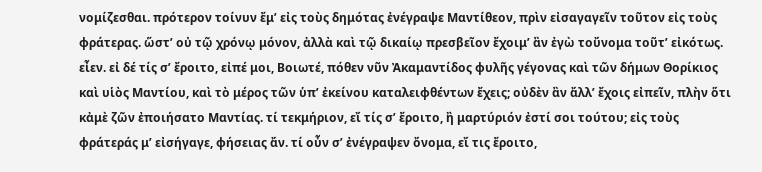νομίζεσθαι. πρότερον τοίνυν ἔμʼ εἰς τοὺς δημότας ἐνέγραψε Μαντίθεον, πρὶν εἰσαγαγεῖν τοῦτον εἰς τοὺς φράτερας. ὥστʼ οὐ τῷ χρόνῳ μόνον, ἀλλὰ καὶ τῷ δικαίῳ πρεσβεῖον ἔχοιμʼ ἂν ἐγὼ τοὔνομα τοῦτʼ εἰκότως. εἶεν. εἰ δέ τίς σʼ ἔροιτο, εἰπέ μοι, Βοιωτέ, πόθεν νῦν Ἀκαμαντίδος φυλῆς γέγονας καὶ τῶν δήμων Θορίκιος καὶ υἱὸς Μαντίου, καὶ τὸ μέρος τῶν ὑπʼ ἐκείνου καταλειφθέντων ἔχεις; οὐδὲν ἂν ἄλλʼ ἔχοις εἰπεῖν, πλὴν ὅτι κἀμὲ ζῶν ἐποιήσατο Μαντίας. τί τεκμήριον, εἴ τίς σʼ ἔροιτο, ἢ μαρτύριόν ἐστί σοι τούτου; εἰς τοὺς φράτεράς μʼ εἰσήγαγε, φήσειας ἄν. τί οὖν σʼ ἐνέγραψεν ὄνομα, εἴ τις ἔροιτο,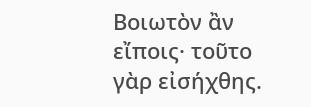Βοιωτὸν ἂν εἴποις· τοῦτο γὰρ εἰσήχθης.